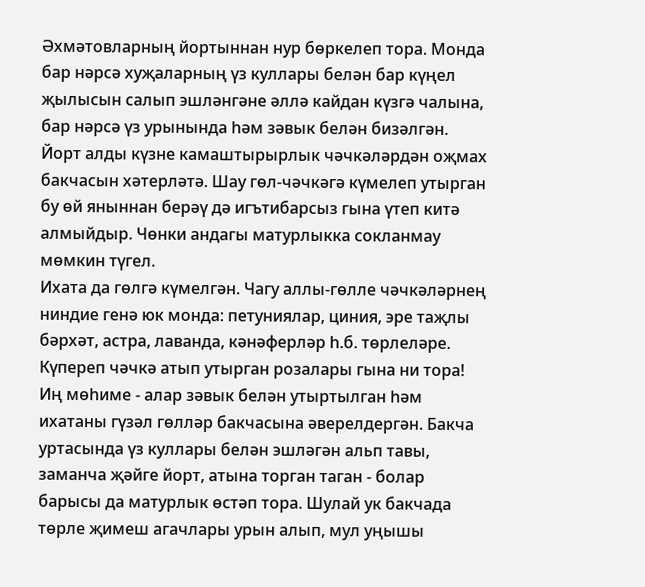Әхмәтовларның йортыннан нур бөркелеп тора. Монда бар нәрсә хуҗаларның үз куллары белән бар күңел җылысын салып эшләнгәне әллә кайдан күзгә чалына, бар нәрсә үз урынында һәм зәвык белән бизәлгән. Йорт алды күзне камаштырырлык чәчкәләрдән оҗмах бакчасын хәтерләтә. Шау гөл-чәчкәгә күмелеп утырган бу өй яныннан берәү дә игътибарсыз гына үтеп китә алмыйдыр. Чөнки андагы матурлыкка сокланмау мөмкин түгел.
Ихата да гөлгә күмелгән. Чагу аллы-гөлле чәчкәләрнең ниндие генә юк монда: петуниялар, циния, эре таҗлы бәрхәт, астра, лаванда, кәнәферләр һ.б. төрлеләре. Күпереп чәчкә атып утырган розалары гына ни тора! Иң мөһиме - алар зәвык белән утыртылган һәм ихатаны гүзәл гөлләр бакчасына әверелдергән. Бакча уртасында үз куллары белән эшләгән альп тавы, заманча җәйге йорт, атына торган таган - болар барысы да матурлык өстәп тора. Шулай ук бакчада төрле җимеш агачлары урын алып, мул уңышы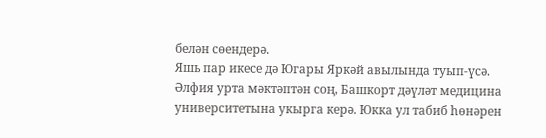белән сөендерә.
Яшь пар икесе дә Югары Яркәй авылында туып-үсә. Әлфия урта мәктәптән соң, Башкорт дәүләт медицина университетына укырга керә. Юкка ул табиб һөнәрен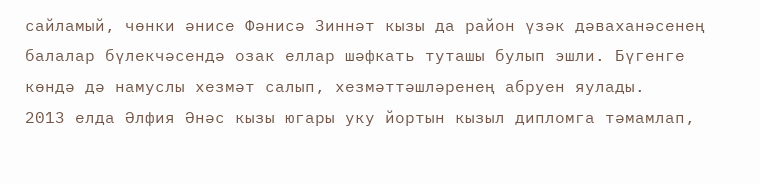сайламый, чөнки әнисе Фәнисә Зиннәт кызы да район үзәк дәваханәсенең балалар бүлекчәсендә озак еллар шәфкать туташы булып эшли. Бүгенге көндә дә намуслы хезмәт салып, хезмәттәшләренең абруен яулады.
2013 елда Әлфия Әнәс кызы югары уку йортын кызыл дипломга тәмамлап,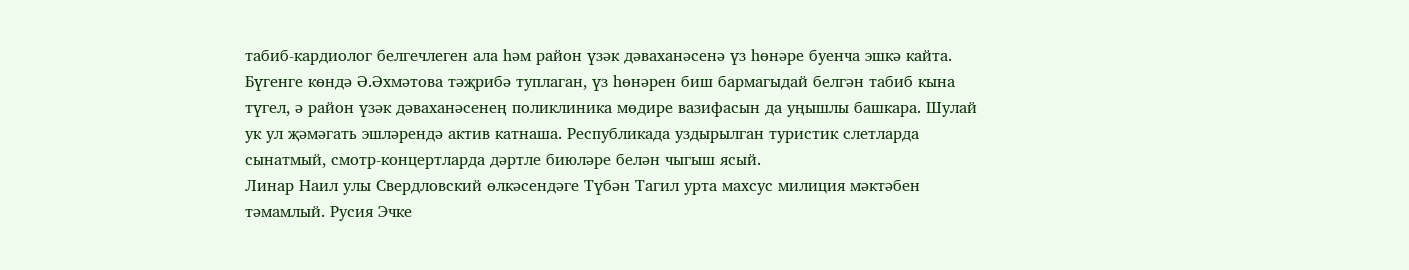табиб-кардиолог белгечлеген ала һәм район үзәк дәваханәсенә үз һөнәре буенча эшкә кайта. Бүгенге көндә Ә.Әхмәтова тәҗрибә туплаган, үз һөнәрен биш бармагыдай белгән табиб кына түгел, ә район үзәк дәваханәсенең поликлиника мөдире вазифасын да уңышлы башкара. Шулай ук ул җәмәгать эшләрендә актив катнаша. Республикада уздырылган туристик слетларда сынатмый, смотр-концертларда дәртле биюләре белән чыгыш ясый.
Линар Наил улы Свердловский өлкәсендәге Түбән Тагил урта махсус милиция мәктәбен тәмамлый. Русия Эчке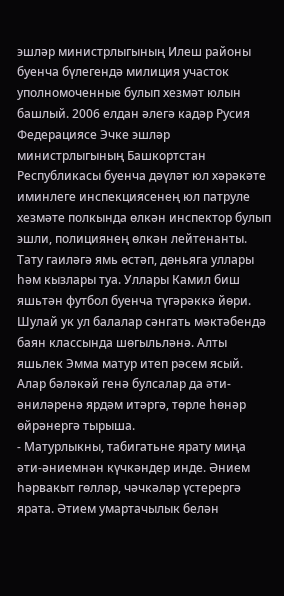эшләр министрлыгының Илеш районы буенча бүлегендә милиция участок уполномоченные булып хезмәт юлын башлый. 2006 елдан әлегә кадәр Русия Федерациясе Эчке эшләр министрлыгының Башкортстан Республикасы буенча дәүләт юл хәрәкәте иминлеге инспекциясенең юл патруле хезмәте полкында өлкән инспектор булып эшли, полициянең өлкән лейтенанты.
Тату гаиләгә ямь өстәп, дөньяга уллары һәм кызлары туа. Уллары Камил биш яшьтән футбол буенча түгәрәккә йөри. Шулай ук ул балалар сәнгать мәктәбендә баян классында шөгыльләнә. Алты яшьлек Эмма матур итеп рәсем ясый. Алар бәләкәй генә булсалар да әти-әниләренә ярдәм итәргә, төрле һөнәр өйрәнергә тырыша.
- Матурлыкны, табигатьне ярату миңа әти-әниемнән күчкәндер инде. Әнием һәрвакыт гөлләр, чәчкәләр үстерергә ярата. Әтием умартачылык белән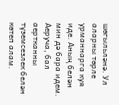шөгыльләнә. Ул аларны төрле урманнарга куя иде. Аның белән мин дә бара идем. Аеруча, бал аертканны түземсезлек белән көтеп алам.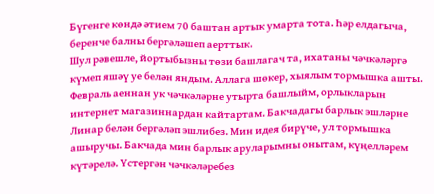Бүгенге көндә әтием 70 баштан артык умарта тота. Һәр елдагыча, беренче балны бергәләшеп аерттык.
Шул рәвешле, йортыбызны төзи башлагач та, ихатаны чәчкәләргә күмеп яшәү уе белән яндым. Аллага шөкер, хыялым тормышка ашты. Февраль аеннан ук чәчкәләрне утырта башлыйм, орлыкларын интернет магазиннардан кайтартам. Бакчадагы барлык эшләрне Линар белән бергәләп эшлибез. Мин идея бирүче, ул тормышка ашыручы. Бакчада мин барлык аруларымны онытам, күңелләрем күтәрелә. Үстергән чәчкәләребез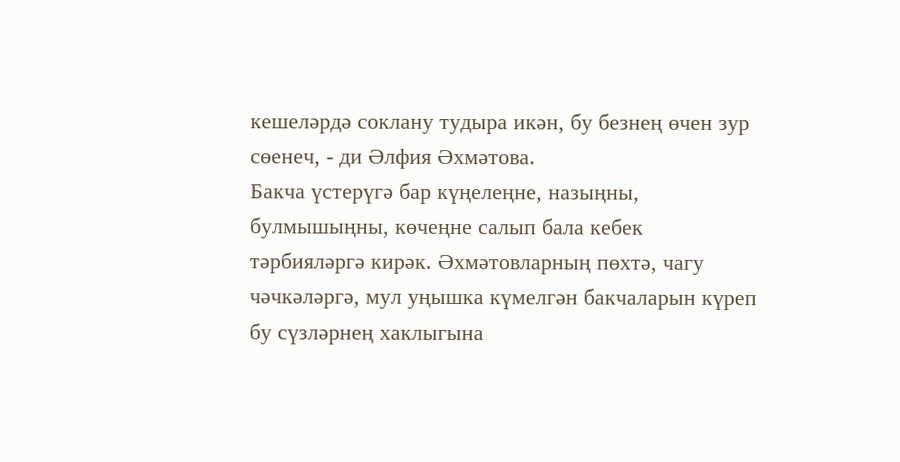кешеләрдә соклану тудыра икән, бу безнең өчен зур сөенеч, - ди Әлфия Әхмәтова.
Бакча үстерүгә бар күңелеңне, назыңны, булмышыңны, көчеңне салып бала кебек тәрбияләргә кирәк. Әхмәтовларның пөхтә, чагу чәчкәләргә, мул уңышка күмелгән бакчаларын күреп бу сүзләрнең хаклыгына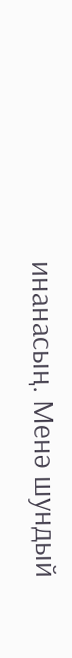инанасың. Менә шундый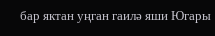бар яктан уңган гаилә яши Югары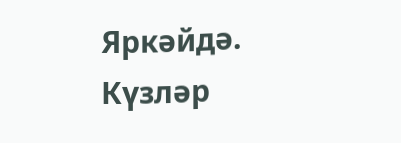Яркәйдә. Күзләр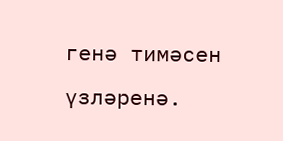генә тимәсен үзләренә.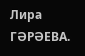Лира ГӘРӘЕВА.